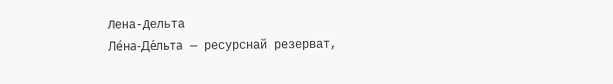Лена-Дельта
Ле́на-Де́льта — ресурснай резерват,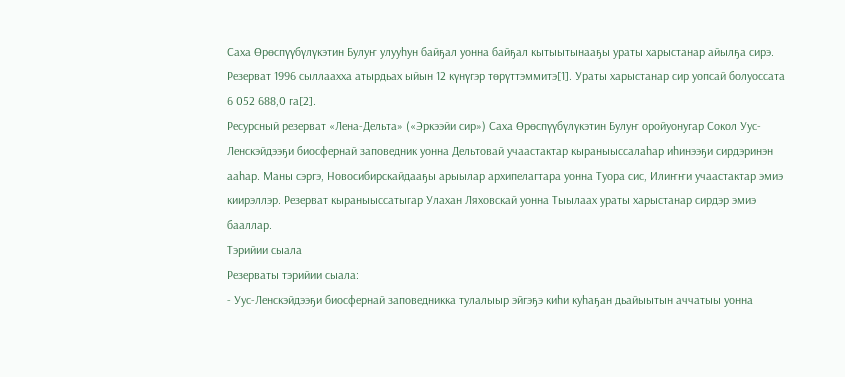Саха Өрөспүүбүлүкэтин Булуҥ улууһун байҕал уонна байҕал кытыытынааҕы ураты харыстанар айылҕа сирэ. Резерват 1996 сыллаахха атырдьах ыйын 12 күнүгэр төрүттэммитэ[1]. Ураты харыстанар сир уопсай болуоссата 6 052 688,0 га[2].
Ресурсный резерват «Лена-Дельта» («Эркээйи сир») Саха Өрөспүүбүлүкэтин Булуҥ оройуонугар Сокол Уус-Ленскэйдээҕи биосфернай заповедник уонна Дельтовай учаастактар кыраныыссалаһар иһинээҕи сирдэринэн ааһар. Маны сэргэ, Новосибирскайдааҕы арыылар архипелагтара уонна Туора сис, Илиҥҥи учаастактар эмиэ киирэллэр. Резерват кыраныыссатыгар Улахан Ляховскай уонна Тыылаах ураты харыстанар сирдэр эмиэ бааллар.
Тэрийии сыала
Резерваты тэрийии сыала:
- Уус-Ленскэйдээҕи биосфернай заповедникка тулалыыр эйгэҕэ киһи куһаҕан дьайыытын аччатыы уонна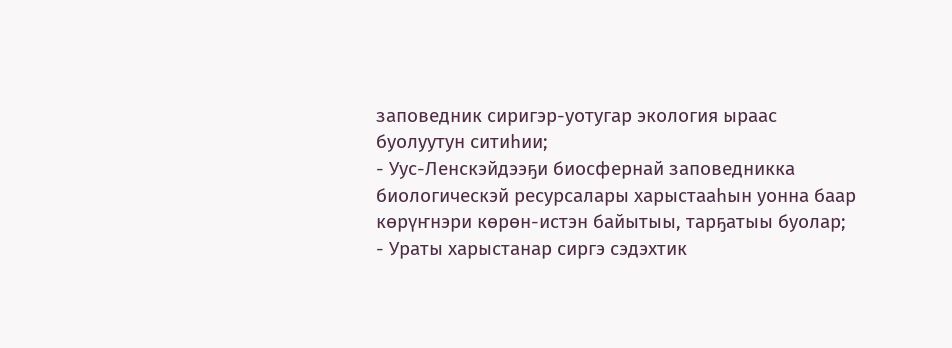заповедник сиригэр-уотугар экология ыраас буолуутун ситиһии;
- Уус-Ленскэйдээҕи биосфернай заповедникка биологическэй ресурсалары харыстааһын уонна баар көрүҥнэри көрөн-истэн байытыы, тарҕатыы буолар;
- Ураты харыстанар сиргэ сэдэхтик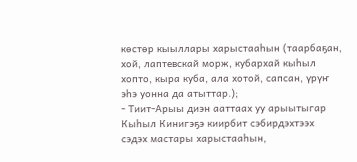көстөр кыыллары харыстааһын (таарбаҕан, хой, лаптевскай морж, кубархай кыһыл хопто, кыра куба, ала хотой, сапсан, үрүҥ эһэ уонна да атыттар.);
- Тиит-Арыы диэн ааттаах уу арыытыгар Кыһыл Кинигэҕэ киирбит сэбирдэхтээх сэдэх мастары харыстааһын,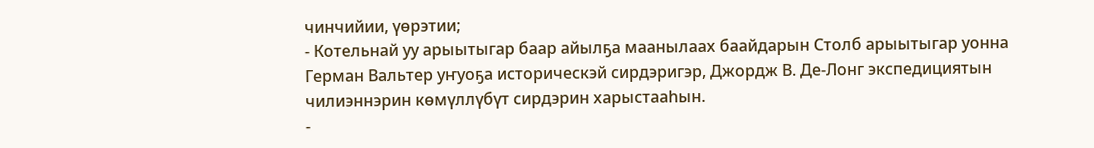чинчийии, үөрэтии;
- Котельнай уу арыытыгар баар айылҕа маанылаах баайдарын Столб арыытыгар уонна Герман Вальтер уҥуоҕа историческэй сирдэригэр, Джордж В. Де-Лонг экспедициятын чилиэннэрин көмүллүбүт сирдэрин харыстааһын.
-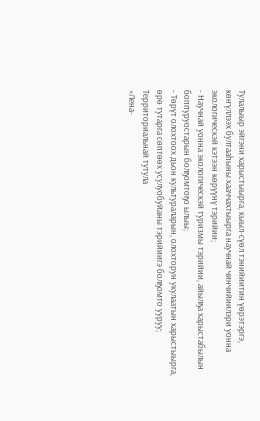Тулалыыр эйгэни харыстыырга, кыыл-сүөл тэнийиитин үөрэтэргэ, көҥүллээх бултааһыны хааччахтыырга научнай чинчийиилэри уонна экологическэй кэтээн көрүүнү тэрийии;
- Научнай уонна экологическэй туризмы тэрийии, айылҕа харыстабылын боппуруостарын болҕомтоҕо ылыы;
- Төрүт олохтоох дьон культураларын, олохторун укулаатын харыстыырга, өрө тутарга сөптөөх усулуобуйаны тэрийиигэ болҕомто ууруу;
Территориальнай тутула
«Лена-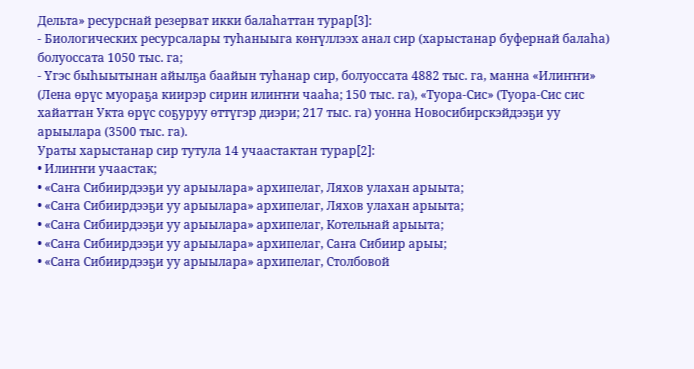Дельта» ресурснай резерват икки балаһаттан турар[3]:
- Биологических ресурсалары туһаныыга көҥүллээх анал сир (харыстанар буфернай балаһа) болуоссата 1050 тыс. га;
- Үгэс быһыытынан айылҕа баайын туһанар сир, болуоссата 4882 тыс. га, манна «Илиҥҥи» (Лена өрүс муораҕа киирэр сирин илиҥҥи чааһа; 150 тыс. га), «Туора-Сис» (Туора-Сис сис хайаттан Укта өрүс соҕуруу өттүгэр диэри; 217 тыс. га) уонна Новосибирскэйдээҕи уу арыылара (3500 тыс. га).
Ураты харыстанар сир тутула 14 учаастактан турар[2]:
• Илиҥҥи учаастак;
• «Саҥа Сибиирдээҕи уу арыылара» архипелаг, Ляхов улахан арыыта;
• «Саҥа Сибиирдээҕи уу арыылара» архипелаг, Ляхов улахан арыыта;
• «Саҥа Сибиирдээҕи уу арыылара» архипелаг, Котельнай арыыта;
• «Саҥа Сибиирдээҕи уу арыылара» архипелаг, Саҥа Сибиир арыы;
• «Саҥа Сибиирдээҕи уу арыылара» архипелаг, Столбовой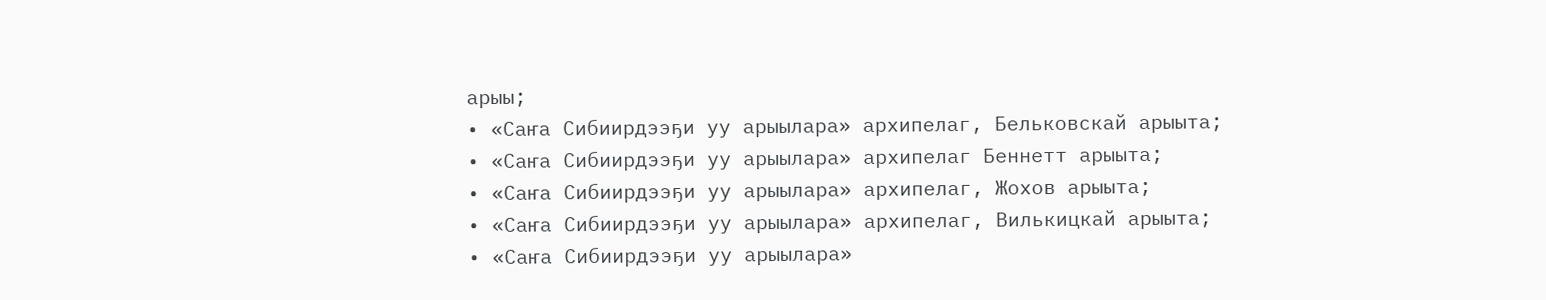арыы;
• «Саҥа Сибиирдээҕи уу арыылара» архипелаг, Бельковскай арыыта;
• «Саҥа Сибиирдээҕи уу арыылара» архипелаг Беннетт арыыта;
• «Саҥа Сибиирдээҕи уу арыылара» архипелаг, Жохов арыыта;
• «Саҥа Сибиирдээҕи уу арыылара» архипелаг, Вилькицкай арыыта;
• «Саҥа Сибиирдээҕи уу арыылара»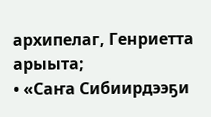архипелаг, Генриетта арыыта;
• «Саҥа Сибиирдээҕи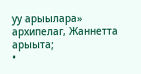уу арыылара» архипелаг, Жаннетта арыыта;
•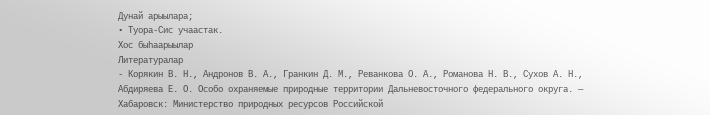Дунай арыылара;
• Туора-Сис учаастак.
Хос быһаарыылар
Литературалар
- Корякин В. Н., Андронов В. А., Гранкин Д. М., Реванкова О. А., Романова Н. В., Сухов А. Н., Абдиряева Е. О. Особо охраняемые природные территории Дальневосточного федерального округа. — Хабаровск: Министерство природных ресурсов Российской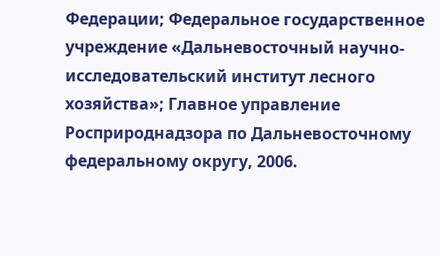Федерации; Федеральное государственное учреждение «Дальневосточный научно-исследовательский институт лесного хозяйства»; Главное управление Росприроднадзора по Дальневосточному федеральному округу, 2006.